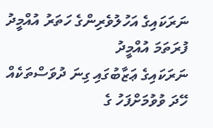ނަރަކައިގެ އަހުލުވެރިންގެ ހަތަރު އުއްމީދު
ފުރަތަމަ އުއްމީދު
ނަރަކައިގެ ޢަޒާބުގައި ގިނަ ދުވަސްތަކެއް ހޭދަ ވުވުމަށްފަހު ގެ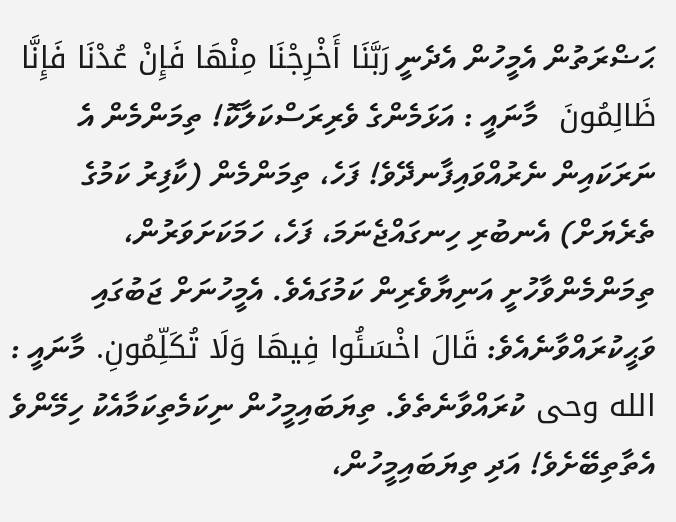ޙަޟްރަތުން އެމީހުން އެދެނީ رَبَّنَا أَخْرِجْنَا مِنْهَا فَإِنْ عُدْنَا فَإِنَّا ظَالِمُونَ  މާނައީ : އަޅަމެންގެ ވެރިރަސްކަލާކޮ! ތިމަންމެން އެ ނަރަކައިން ނެރުއްވައިފާނދޭވެ! ފަހެ، ތިމަންމެން (ކާފިރު ކަމުގެ ތެރެޔަށް) އެނބުރި ހިނގައްޖެނަމަ، ފަހެ، ހަމަކަށަވަރުން، ތިމަންމެންވާހުށީ އަނިޔާވެރިން ކަމުގައެވެ. އެމީހުނަށް ޖަބުގައި ވަޙީކުރައްވާނެއެވެ: قَالَ اخْسَئُوا فِيهَا وَلَا تُكَلِّمُونِ. މާނައީ : الله وحى ކުރައްވާނެތެވެ. ތިޔަބައިމީހުން ނިކަމެތިކަމާއެކު ހިމޭންވެ އެތާތިބޭށެވެ! އަދި ތިޔަބައިމީހުން،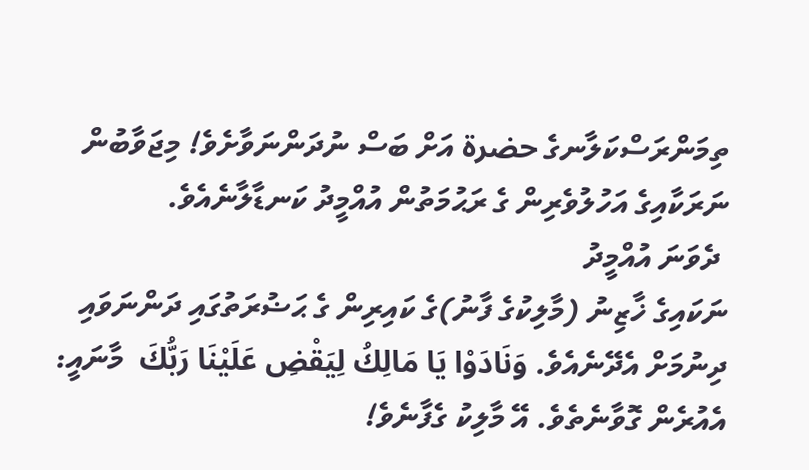ތިމަންރަސްކަލާނގެ حضرة އަށް ބަސް ނުދަންނަވާށެވެ! މިޖަވާބުން ނަރަކާއިގެ އަހުލުވެރިން ގެ ރަޙުމަތުން އުއްމީދު ކަނޑާލާނެއެވެ.
 ދެވަނަ އުއްމީދު
ނަކައިގެ ޚާޒިނު (މާލިކުގެ ފާނު)ގެ ކައިރިން ގެ ޙަޟުރަތުގައި ދަންނަވައި ދިނުމަށް އެދޭނެއެވެ. وَنَادَوْا يَا مَالِكُ لِيَقْضِ عَلَيْنَا رَبُّكَ  މާނައީ: އެއުރެން ގޮވާނެތެވެ. އޭ މާލިކު ގެފާނެވެ!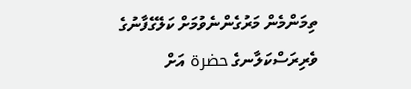ތިމަންމެން މަރުގެންނެވުމަށް ކަލޭގެފާނުގެ ވެރިރަސްކަލާނގެ حضرة އަށް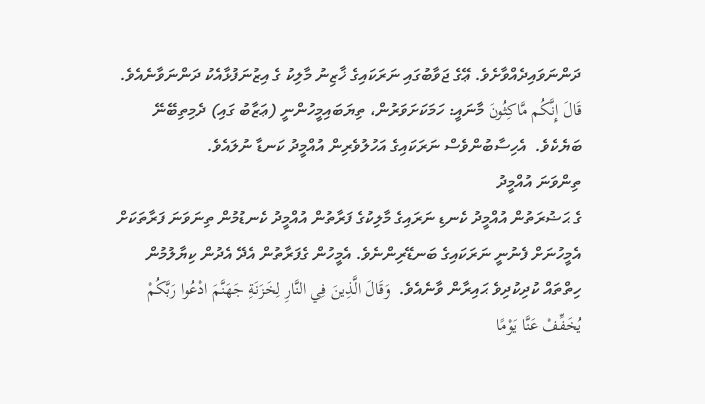ދަންނަވައިދެއްވާށެވެ. ޢޭގެ ޖަވާބުގައި ނަރަކައިގެ ޚާޒިނު މާލިކު ގެ އިޒުނަފުޅާއެކު ދަންނަވާނެއެވެ. قَالَ إِنَّكُم مَّاكِثُونَ މާނައީ: ހަމަކަށަވަރުން، ތިޔަބައިމީހުންނީ (ޢަޒާބު ގައި) ދެމިތިބޭނޭ ބަޔެކެވެ.  އެހިސާބުންވެސް ނަރަކައިގެ އަހުލުވެރިން އުއްމީދު ކަނޑާ ނުލައެވެ.
ތިންވަނަ އުއްމީދު
ގެ ޙަޟުރަތުން އުއްމީދު ކެނޑި ނަރައިގެ މާލިކުގެ ފަރާތުން އުއްމީދު ކެނޑުމުން ތިނަވަނަ ފަރާތަކަށް އެމީހުނަށް ފެނުނީ ނަރަކައިގެ ބަނޑޭރިންނެވެ. އެމީހުން ގެފަރާތުން އެދޭ އެދުން ކިޔާލުމުން ހިތްތައް ކުދިކުދިވެ ޙައިރާން ވާނެއެވެ.  وَقَالَ الَّذِينَ فِي النَّارِ لِخَزَنَةِ جَهَنَّمَ ادْعُوا رَبَّكُمْ يُخَفِّفْ عَنَّا يَوْمًا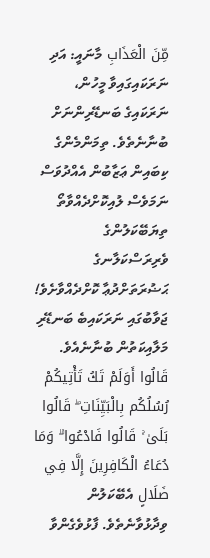مِّنَ الْعَذَابِ މާނައީ: އަދި ނަރަކައިގައިވާ މީހުން، ނަރަކައިގެ ބަނޑޭރިންނަށް ބުނާނެތެވެ. ތިމަންމެންގެ ކިބައިން ޢަޒާބުން އެއްދުވަސް ނަމަވެސް ލުއިކޮށްދެއްވާތޯ ތިޔަބޭކަލުންގެ ވެރިރަސްކަލާނގެ ޙަޟުރަތަށްދުޢާ ކޮށްދެއްވާށެވެ! ޖަވާބުގައި ނަރަކައިބެ ބަނޑޭރި މަލާއިކަތުން ބުނާނެއެވެ. قَالُوا أَوَلَمْ تَكُ تَأْتِيكُمْ رُسُلُكُم بِالْبَيِّنَاتِ ۖ قَالُوا بَلَىٰ ۚ قَالُوا فَادْعُوا ۗ وَمَا دُعَاءُ الْكَافِرِينَ إِلَّا فِي ضَلَالٍ އެބޭކަލުން ވިދާޅުވާނެތެވެ. ފާޅުވެގެންވާ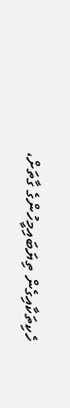ހެކިތަކާއިގެން ތިޔަބައިމީހުންގެ ގާތަށް،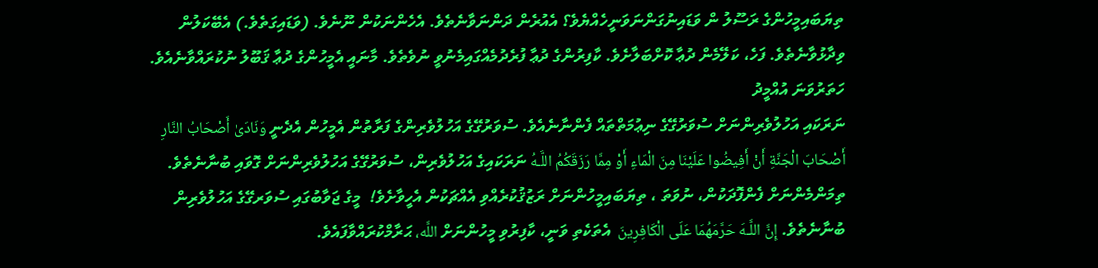ތިޔަބައިމީހުންގެ ރަސޫލު ން ވަޑައިނުގަންނަވަނީހެއްޔެވެ؟ އެއުރެން ދަންނަވާނެތެވެ. އެހެންނަކުން ނޫނެވެ. (ވަޑައިގަތެވެ.) އެބޭކަލުން ވިދާޅުވާނެތެވެ. ފަހެ، ކަލޭމެން ދުޢާ ކޮށްބަލާށެވެ. ކާފިރުންގެ ދުޢާ ފުރެދުމެއްގައިމެނުވީ ނުވެތެވެ. މާނައީ އެމީހުންގެ ދުޢާ ޤަބޫލު ނުކުރައްވާނެއެވެ.
ހަތަރުވަނަ އުއްމީދު
ނަރަކައި އަހުލުވެރިންނަށް ސުވަރުގޭގެ ނިޢުމަތްތައް ފެންނާނެއެވެ. ސުވަރުގޭގެ އަހުލުވެރިންގެ ފަރާތުން އެމީހުން އެދެނީ وَنَادَىٰ أَصْحَابُ النَّارِ أَصْحَابَ الْجَنَّةِ أَنْ أَفِيضُوا عَلَيْنَا مِنَ الْمَاءِ أَوْ مِمَّا رَزَقَكُمُ اللَّـهُ ނަރަކައިގެ އަހުލުވެރިން، ސުވަރުގޭގެ އަހުލުވެރިންނަށް ގޮވައި ބުނާނެތެވެ. ތިމަންމެންނަށް ފެންފޮދަކުން، ނުވަތަ ، ތިޔަބައިމީހުންނަށް ރަޒުޤުކުރެއްވި އެއްޗަކުން އެހީވާށެވެ!  މީގެ ޖަވާބުގައި ސުވަރގޭގެ އަހުލުވެރިން ބުނާނެތެވެ. إِنَّ اللَّـهَ حَرَّمَهُمَا عَلَى الْكَافِرِينَ  އެތަކެތި ވަނީ، ކާފިރުވި މީހުންނަށް اللَّه، ޙަރާމްކުރައްވާފައެވެ.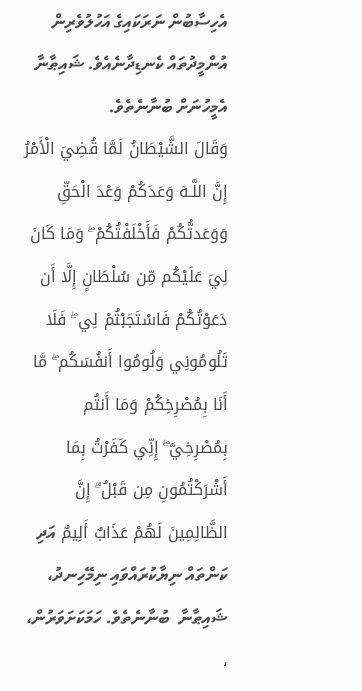އެހިސާބުން ނަރަކައިގެ އަހުލުވެރިން އުންމީދުތައް ކެނޑިދާނެއެވެ. ޝައިޠާނާ އެމީހުނަށް ބުނާނެތެވެ.
وَقَالَ الشَّيْطَانُ لَمَّا قُضِيَ الْأَمْرُ إِنَّ اللَّـهَ وَعَدَكُمْ وَعْدَ الْحَقِّ وَوَعَدتُّكُمْ فَأَخْلَفْتُكُمْ ۖ وَمَا كَانَ لِيَ عَلَيْكُم مِّن سُلْطَانٍ إِلَّا أَن دَعَوْتُكُمْ فَاسْتَجَبْتُمْ لِي ۖ فَلَا تَلُومُونِي وَلُومُوا أَنفُسَكُم ۖ مَّا أَنَا بِمُصْرِخِكُمْ وَمَا أَنتُم بِمُصْرِخِيَّ ۖ إِنِّي كَفَرْتُ بِمَا أَشْرَكْتُمُونِ مِن قَبْلُ ۗ إِنَّ الظَّالِمِينَ لَهُمْ عَذَابٌ أَلِيمٌ އަދި ކަންތައް ނިޔާކުރައްވައި ނިމޭހިނދު، ޝައިޠާނާ  ބުނާނެތެވެ. ހަމަކަށަވަރުން، ،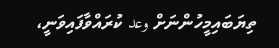ތިޔަބައިމީހުންނަށް وعد ކުރައްވާފައިވަނީ،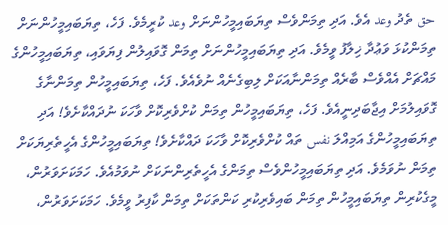حق ތެދު وعد އެވެ. އަދި ތިމަންވެސް ތިޔަބައިމީހުންނަށް وعد ކުރީމެވެ. ފަހެ، ތިޔަބައިމީހުންނަށް ތިމަންކުޅަ ވަޢުދާ ޚިލާފު ވީމެވެ. އަދި ތިޔަބައިމީހުންނަށް ތިމަން ގޮވައިލުން ފިޔަވައި، ތިޔަބައިމީހުންގެ މައްޗަށް އެއްވެސް ބާރެއް ތިމަންނާއަކަށް ލިބިގެނެއް ނުވެއެވެ. ފަހެ، ތިޔަބައިމީހުން ތިމަންނާގެ ގޮވައިލުމަށް އިޖާބަދިނީއެވެ. ފަހެ، ތިޔަބައިމީހުން ތިމަން ކުށްވެރިކޮށް ވާހަކަ ނުދައްކާށެވެ! އަދި ތިޔަބައިމީހުންގެ އަމިއްލަ نفس ތައް ކުށްވެރިކޮށް ވާހަކަ ދައްކާށެވެ! ތިޔަބައިމީހުންގެ އެހީތެރިޔަކަށް ތިމަން ނުވަމެވެ. އަދި ތިޔަބައިމީހުންވެސް ތިމަންގެ އެހީތެރިންނަކަށް ނުވަމުއެވެ. ހަމަކަށަވަރުން، މީގެކުރިން ތިޔަބައިމީހުން ތިމަން ބައިވެރިކުރި ކަންތަކަށް ތިމަން ކާފިރު ވީމެވެ. ހަމަކަށަވަރުން،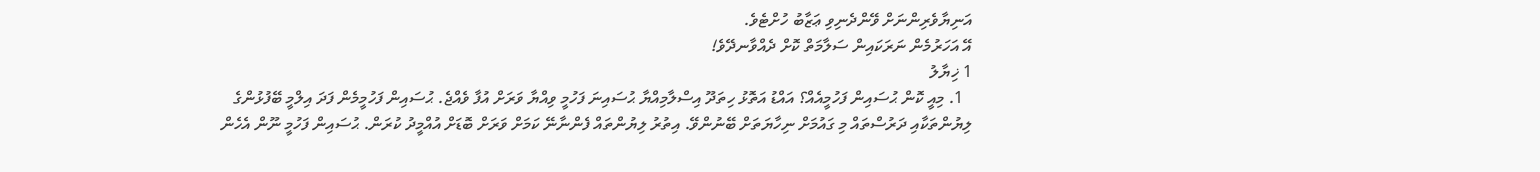އަނިޔާވެރިންނަށް ވޭންދެނިވި ޢަޒާބު ހުށްޓެވެ.
އޭ އަހަރުމެން ނަރަކައިން ސަލާމަތް ކޮށް ދެއްވާނދޭވެ!
1 ޚިޔާލު
  1. މިއީ ކޮން ޙުސައިން ފަހުމީއެއް؟ އައްޑު އަތޮޅު ހިތަދޫ އިސްލާމިއްޔާ ޙުސައިނަ ފަހުމީ ވިއްޔާ ވަރަށް އުފާ ވެއްޖެ. ޙުސައިން ފަހުމީމެން ފަދަ އިލްމީ ބޭފުޅުންގެ ލިޔުންތަކާއި ދަރުސްތައް މި ގައުމަށް ނިހާޔަތަށް ބޭނުންވޭ. އިތުރު ލިޔުންތައް ފެންނާނޭ ކަމަށް ވަރަށް ބޮޑަށް އުއްމީދު ކުރަން. ޙުސައިން ފަހުމީ ނޫން އެހެން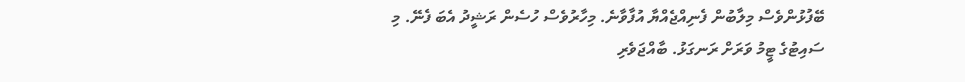ބޭފުޅުންވެސް މިލާބުން ފެނިއްޖެއްޔާ އުފާވާނެ. މިހާރުވެސް ހުސެން ރަޝީދު އެބަ ފެނޭ. މި ސައިޓުގެ ޓީމު ވަރަށް ރަނގަޅު. ބާއްޖަވެރި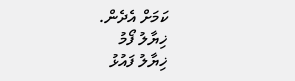ކަމަށް އެދެން.
ޚިޔާލު ފޯމު
ޚިޔާލު ފައުޅު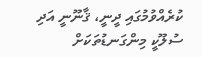ކުރެއްވުމުގައި ދީނީ، ޤާނޫނީ އަދި ސުލޫކީ މިންގަނޑުތަކަށް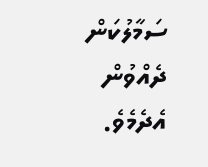ސަމާލުކަން ދެއްވުން އެދެމެވެ.